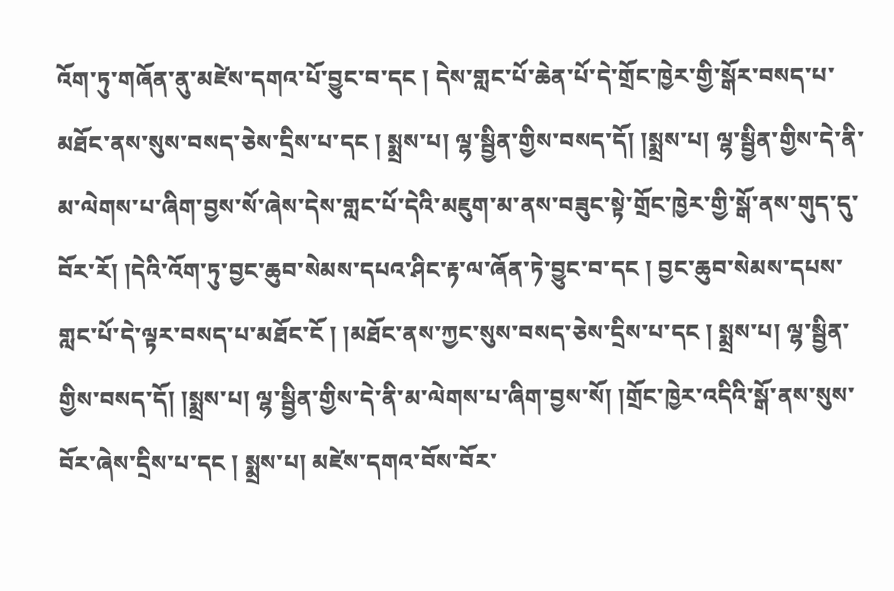འོག་ཏུ་གཞོན་ནུ་མཛེས་དགའ་པོ་བྱུང་བ་དང ། དེས་གླང་པོ་ཆེན་པོ་དེ་གྲོང་ཁྱེར་གྱི་སྒོར་བསད་པ་མཐོང་ནས་སུས་བསད་ཅེས་དྲིས་པ་དང ། སྨྲས་པ། ལྷ་སྦྱིན་གྱིས་བསད་དོ། །སྨྲས་པ། ལྷ་སྦྱིན་གྱིས་དེ་ནི་མ་ལེགས་པ་ཞིག་བྱས་སོ་ཞེས་དེས་གླང་པོ་དེའི་མཇུག་མ་ནས་བཟུང་སྟེ་གྲོང་ཁྱེར་གྱི་སྒོ་ནས་གུད་དུ་བོར་རོ། །དེའི་འོག་ཏུ་བྱང་ཆུབ་སེམས་དཔའ་ཤིང་རྟ་ལ་ཞོན་ཏེ་བྱུང་བ་དང ། བྱང་ཆུབ་སེམས་དཔས་གླང་པོ་དེ་ལྟར་བསད་པ་མཐོང་ངོ ། །མཐོང་ནས་ཀྱང་སུས་བསད་ཅེས་དྲིས་པ་དང ། སྨྲས་པ། ལྷ་སྦྱིན་གྱིས་བསད་དོ། །སྨྲས་པ། ལྷ་སྦྱིན་གྱིས་དེ་ནི་མ་ལེགས་པ་ཞིག་བྱས་སོ། །གྲོང་ཁྱེར་འདིའི་སྒོ་ནས་སུས་བོར་ཞེས་དྲིས་པ་དང ། སྨྲས་པ། མཛེས་དགའ་བོས་བོར་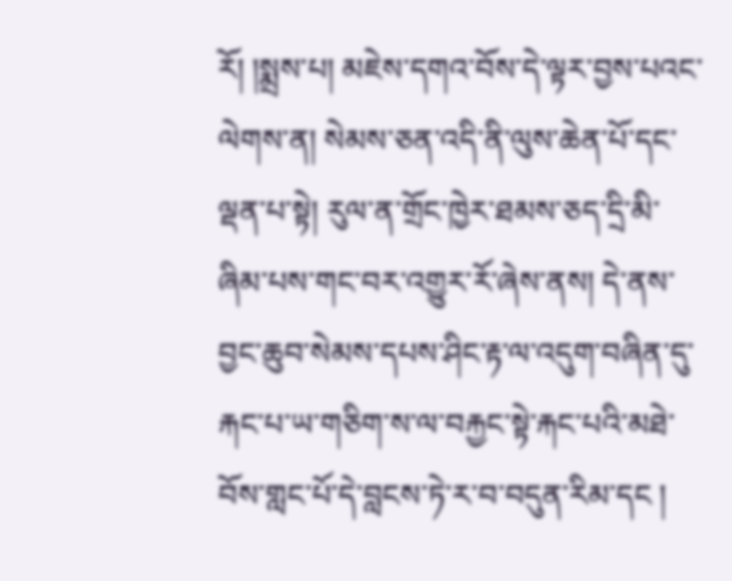རོ། །སྨྲས་པ། མཇེས་དགའ་བོས་དེ་ལྟར་བྱས་པའང་ལེགས་ན། སེམས་ཅན་འདི་ནི་ལུས་ཆེན་པོ་དང་ལྡན་པ་སྟེ། རུལ་ན་གྲོང་ཁྱེར་ཐམས་ཅད་དྲི་མི་ཞིམ་པས་གང་བར་འགྱུར་རོ་ཞེས་ནས། དེ་ནས་བྱང་ཆུབ་སེམས་དཔས་ཤིང་རྟ་ལ་འདུག་བཞིན་དུ་རྐང་པ་ཡ་གཅིག་ས་ལ་བརྐྱང་སྟེ་རྐང་པའི་མཐེ་བོས་གླང་པོ་དེ་བླངས་ཏེ་ར་བ་བདུན་རིམ་དང །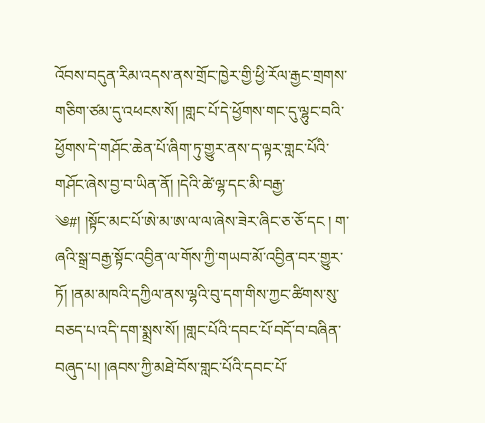འོབས་བདུན་རིམ་འདས་ནས་གྲོང་ཁྱེར་གྱི་ཕྱི་རོལ་རྒྱང་གྲགས་གཅིག་ཙམ་དུ་འཕངས་སོ། །གླང་པོ་དེ་ཕྱོགས་གང་དུ་ལྷུང་བའི་ཕྱོགས་དེ་གཤོང་ཆེན་པོ་ཞིག་ཏུ་གྱུར་ནས་ད་ལྟར་གླང་པོའི་གཤོང་ཞེས་བྱ་བ་ཡིན་ནོ། །དེའི་ཚེ་ལྷ་དང་མི་བརྒྱ་
༄#། །སྟོང་མང་པོ་ཨེ་མ་ཨ་ལ་ལ་ཞེས་ཟེར་ཞིང་ཅ་ཅོ་དང ། ག་ཞའི་སྒྲ་བརྒྱ་སྟོང་འབྱིན་ལ་གོས་ཀྱི་གཡབ་མོ་འབྱིན་བར་གྱུར་ཏོ། །ནམ་མཁའི་དཀྱིལ་ནས་ལྷའི་བུ་དག་གིས་ཀྱང་ཚིགས་སུ་བཅད་པ་འདི་དག་སྨྲས་སོ། །གླང་པོའི་དབང་པོ་བདོ་བ་བཞིན་བཞུད་པ། །ཞབས་ཀྱི་མཐེ་བོས་གླང་པོའི་དབང་པོ་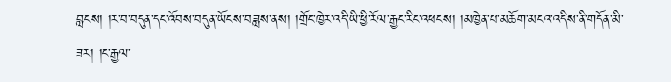བླངས། །ར་བ་བདུན་དང་འོབས་བདུན་ཡོངས་བཟླས་ནས། །གྲོང་ཁྱེར་འདི་ཡི་ཕྱི་རོལ་རྒྱང་རིང་འཕངས། །མཁྱེན་པ་མཆོག་མངའ་འདིས་ནི་གདོན་མི་ཟར། །ང་རྒྱལ་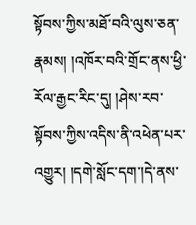སྟོབས་ཀྱིས་མཐོ་བའི་ལུས་ཅན་རྣམས། །འཁོར་བའི་གྲོང་ནས་ཕྱི་རོལ་རྒྱང་རིང་དུ། །ཤེས་རབ་སྟོབས་ཀྱིས་འདིས་ནི་འཕེན་པར་འགྱུར། །དགེ་སློང་དག་།དེ་ནས་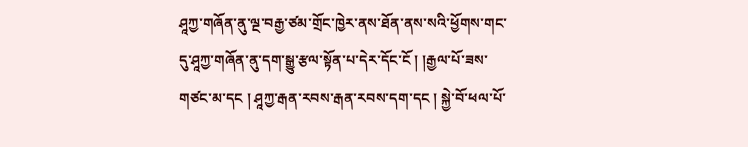ཤཱཀྱ་གཞོན་ནུ་ལྔ་བརྒྱ་ཙམ་གྲོང་ཁྱེར་ནས་ཐོན་ནས་སའི་ཕྱོགས་གང་དུ་ཤཱཀྱ་གཞོན་ནུ་དག་སྒྱུ་རྩལ་སྟོན་པ་དེར་དོང་ངོ ། །རྒྱལ་པོ་ཟས་གཙང་མ་དང ། ཤཱཀྱ་རྒན་རབས་རྒན་རབས་དག་དང ། སྐྱེ་བོ་ཕལ་པོ་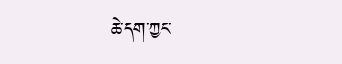ཆེ་དག་ཀྱང་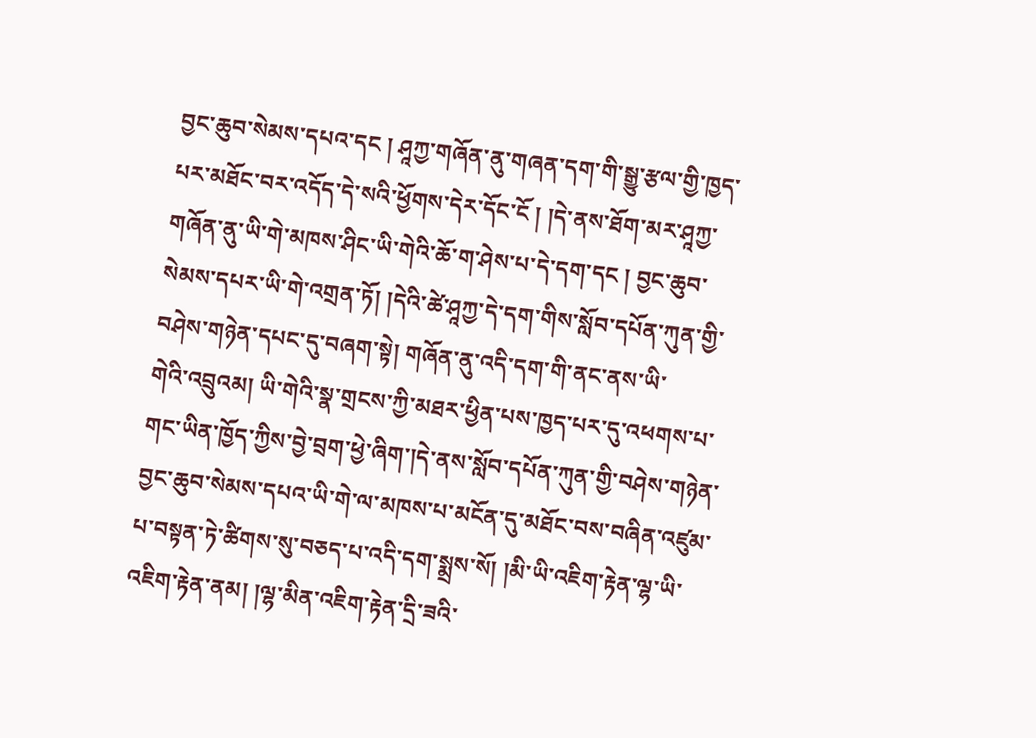བྱང་ཆུབ་སེམས་དཔའ་དང ། ཤཱཀྱ་གཞོན་ནུ་གཞན་དག་གི་སྒྱུ་རྩལ་གྱི་ཁྱད་པར་མཐོང་བར་འདོད་དེ་སའི་ཕྱོགས་དེར་དོང་ངོ ། །དེ་ནས་ཐོག་མར་ཤཱཀྱ་གཞོན་ནུ་ཡི་གེ་མཁས་ཤིང་ཡི་གེའི་ཆོ་ག་ཤེས་པ་དེ་དག་དང ། བྱང་ཆུབ་སེམས་དཔར་ཡི་གེ་འགྲན་ཏོ། །དེའི་ཚེ་ཤཱཀྱ་དེ་དག་གིས་སློབ་དཔོན་ཀུན་གྱི་བཤེས་གཉེན་དཔང་དུ་བཞག་སྟེ། གཞོན་ནུ་འདི་དག་གི་ནང་ནས་ཡི་
གེའི་འབྲུའམ། ཡི་གེའི་སྣ་གྲངས་ཀྱི་མཐར་ཕྱིན་པས་ཁྱད་པར་དུ་འཕགས་པ་གང་ཡིན་ཁྱོད་ཀྱིས་བྱེ་བྲག་ཕྱེ་ཞིག་།དེ་ནས་སློབ་དཔོན་ཀུན་གྱི་བཤེས་གཉེན་བྱང་ཆུབ་སེམས་དཔའ་ཡི་གེ་ལ་མཁས་པ་མངོན་དུ་མཐོང་བས་བཞིན་འཛུམ་པ་བསྟན་ཏེ་ཚིགས་སུ་བཅད་པ་འདི་དག་སྨྲས་སོ། །མི་ཡི་འཇིག་རྟེན་ལྷ་ཡི་འཇིག་རྟེན་ནམ། །ལྷ་མིན་འཇིག་རྟེན་དྲི་ཟའི་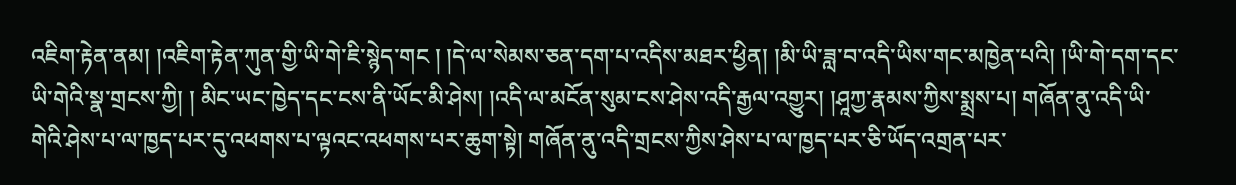འཇིག་རྟེན་ནམ། །འཇིག་རྟེན་ཀུན་གྱི་ཡི་གེ་ཇི་སྙེད་གང ། །དེ་ལ་སེམས་ཅན་དག་པ་འདིས་མཐར་ཕྱིན། །མི་ཡི་ཟླ་བ་འདི་ཡིས་གང་མཁྱེན་པའི། །ཡི་གེ་དག་དང་ཡི་གེའི་སྣ་གྲངས་ཀྱི། ། མིང་ཡང་ཁྱེད་དང་ངས་ནི་ཡོང་མི་ཤེས། །འདི་ལ་མངོན་སུམ་ངས་ཤེས་འདི་རྒྱལ་འགྱུར། །ཤཱཀྱ་རྣམས་ཀྱིས་སྨྲས་པ། གཞོན་ནུ་འདི་ཡི་གེའི་ཤེས་པ་ལ་ཁྱད་པར་དུ་འཕགས་པ་ལྟའང་འཕགས་པར་ཆུག་སྟེ། གཞོན་ནུ་འདི་གྲངས་ཀྱིས་ཤེས་པ་ལ་ཁྱད་པར་ཅི་ཡོད་འགྲན་པར་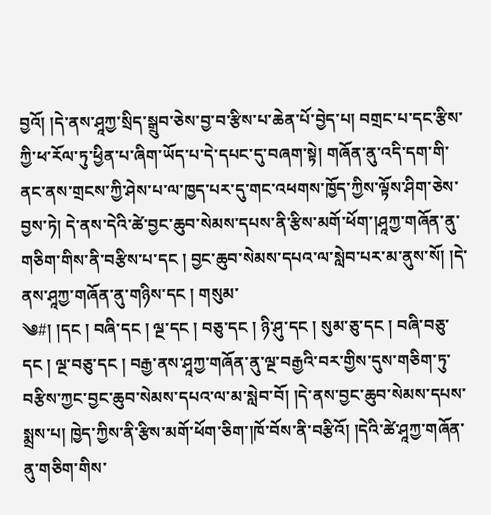བྱའོ། །དེ་ནས་ཤཱཀྱ་སྲིད་སྒྲུབ་ཅེས་བྱ་བ་རྩིས་པ་ཆེན་པོ་བྱེད་པ། བགྲང་པ་དང་རྩིས་ཀྱི་ཕ་རོལ་ཏུ་ཕྱིན་པ་ཞིག་ཡོད་པ་དེ་དཔང་དུ་བཞག་སྟེ། གཞོན་ནུ་འདི་དག་གི་ནང་ནས་གྲངས་ཀྱི་ཤེས་པ་ལ་ཁྱད་པར་དུ་གང་འཕགས་ཁྱོད་ཀྱིས་ལྟོས་ཤིག་ཅེས་བྱས་ཏེ། དེ་ནས་དེའི་ཚེ་བྱང་ཆུབ་སེམས་དཔས་ནི་རྩིས་མགོ་ཕོག་།ཤཱཀྱ་གཞོན་ནུ་གཅིག་གིས་ནི་བརྩིས་པ་དང ། བྱང་ཆུབ་སེམས་དཔའ་ལ་སླེབ་པར་མ་ནུས་སོ། །དེ་ནས་ཤཱཀྱ་གཞོན་ནུ་གཉིས་དང ། གསུམ་
༄#། །དང ། བཞི་དང ། ལྔ་དང ། བཅུ་དང ། ཉི་ཤུ་དང ། སུམ་ཅུ་དང ། བཞི་བཅུ་དང ། ལྔ་བཅུ་དང ། བརྒྱ་ནས་ཤཱཀྱ་གཞོན་ནུ་ལྔ་བརྒྱའི་བར་གྱིས་དུས་གཅིག་ཏུ་བརྩིས་ཀྱང་བྱང་ཆུབ་སེམས་དཔའ་ལ་མ་སླེབ་བོ། །དེ་ནས་བྱང་ཆུབ་སེམས་དཔས་སྨྲས་པ། ཁྱེད་ཀྱིས་ནི་རྩིས་མགོ་ཕོག་ཅིག་།ཁོ་བོས་ནི་བརྩིའོ། །དེའི་ཚེ་ཤཱཀྱ་གཞོན་ནུ་གཅིག་གིས་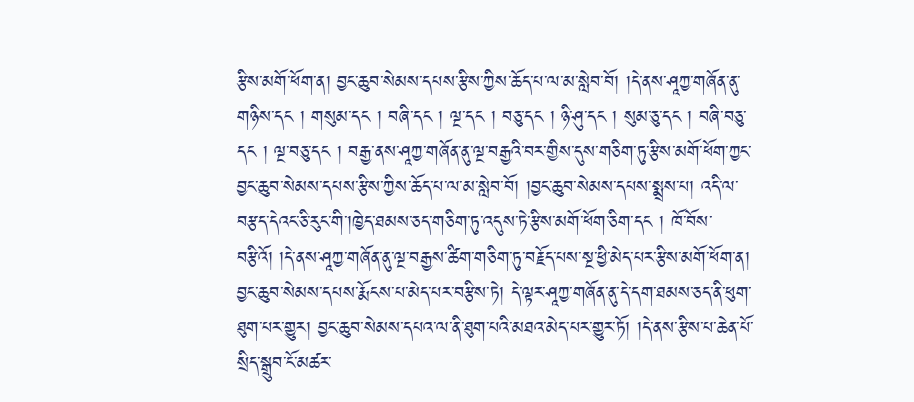རྩིས་མགོ་ཕོག་ན། བྱང་ཆུབ་སེམས་དཔས་རྩིས་ཀྱིས་ཆོད་པ་ལ་མ་སླེབ་བོ། །དེ་ནས་ཤཱཀྱ་གཞོན་ནུ་གཉིས་དང ། གསུམ་དང ། བཞི་དང ། ལྔ་དང ། བཅུ་དང ། ཉི་ཤུ་དང ། སུམ་ཅུ་དང ། བཞི་བཅུ་དང ། ལྔ་བཅུ་དང ། བརྒྱ་ནས་ཤཱཀྱ་གཞོན་ནུ་ལྔ་བརྒྱའི་བར་གྱིས་དུས་གཅིག་ཏུ་རྩིས་མགོ་ཕོག་ཀྱང་བྱང་ཆུབ་སེམས་དཔས་རྩིས་ཀྱིས་ཆོད་པ་ལ་མ་སླེབ་བོ། །བྱང་ཆུབ་སེམས་དཔས་སྨྲས་པ། འདི་ལ་བརྩད་དེའང་ཅི་རུང་གི་།ཁྱེད་ཐམས་ཅད་གཅིག་ཏུ་འདུས་ཏེ་རྩིས་མགོ་ཕོག་ཅིག་དང ། ཁོ་བོས་བརྩིའོ། །དེ་ནས་ཤཱཀྱ་གཞོན་ནུ་ལྔ་བརྒྱས་ཚིག་གཅིག་ཏུ་བརྗོད་པས་སྔ་ཕྱི་མེད་པར་རྩིས་མགོ་ཕོག་ན། བྱང་ཆུབ་སེམས་དཔས་རྨོངས་པ་མེད་པར་བརྩིས་ཏེ། དེ་ལྟར་ཤཱཀྱ་གཞོན་ནུ་དེ་དག་ཐམས་ཅད་ནི་ཕུག་ཐུག་པར་གྱུར། བྱང་ཆུབ་སེམས་དཔའ་ལ་ནི་ཐུག་པའི་མཐའ་མེད་པར་གྱུར་ཏོ། །དེ་ནས་རྩིས་པ་ཆེན་པོ་སྲིད་སྒྲུབ་ངོ་མཚར་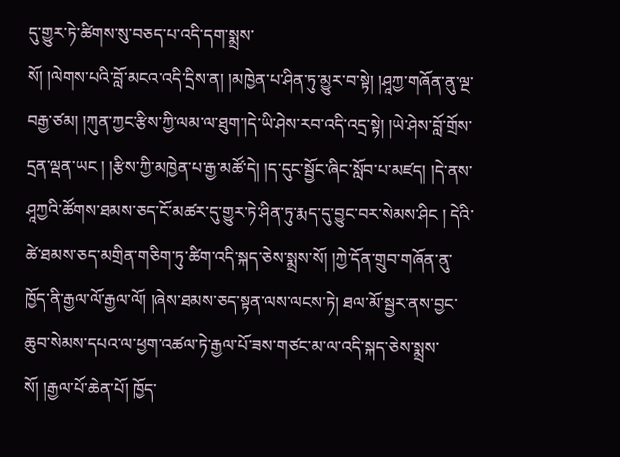དུ་གྱུར་ཏེ་ཚིགས་སུ་བཅད་པ་འདི་དག་སྨྲས་
སོ། །ལེགས་པའི་བློ་མངའ་འདི་དྲིས་ན། །མཁྱེན་པ་ཤིན་ཏུ་མྱུར་བ་སྟེ། །ཤཱཀྱ་གཞོན་ནུ་ལྔ་བརྒྱ་ཙམ། །ཀུན་ཀྱང་རྩིས་ཀྱི་ལམ་ལ་ཐུག་།དེ་ཡི་ཤེས་རབ་འདི་འདྲ་སྟེ། །ཡེ་ཤེས་བློ་གྲོས་དྲན་ལྡན་ཡང ། །རྩིས་ཀྱི་མཁྱེན་པ་རྒྱ་མཚོ་དེ། །ད་དུང་སྦྱོང་ཞིང་སློབ་པ་མཛད། །དེ་ནས་ཤཱཀྱའི་ཚོགས་ཐམས་ཅད་ངོ་མཚར་དུ་གྱུར་ཏེ་ཤིན་ཏུ་རྨད་དུ་བྱུང་བར་སེམས་ཤིང ། དེའི་ཚེ་ཐམས་ཅད་མགྲིན་གཅིག་ཏུ་ཚིག་འདི་སྐད་ཅེས་སྨྲས་སོ། །ཀྱེ་དོན་གྲུབ་གཞོན་ནུ་ཁྱོད་ནི་རྒྱལ་ལོ་རྒྱལ་ལོ། །ཞེས་ཐམས་ཅད་སྟན་ལས་ལངས་ཏེ། ཐལ་མོ་སྦྱར་ནས་བྱང་ཆུབ་སེམས་དཔའ་ལ་ཕྱག་འཚལ་ཏེ་རྒྱལ་པོ་ཟས་གཙང་མ་ལ་འདི་སྐད་ཅེས་སྨྲས་སོ། །རྒྱལ་པོ་ཆེན་པོ། ཁྱོད་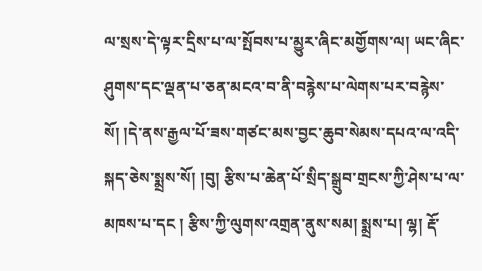ལ་སྲས་དེ་ལྟར་དྲིས་པ་ལ་སྤོབས་པ་མྱུར་ཞིང་མགྱོགས་ལ། ཡང་ཞིང་ཤུགས་དང་ལྡན་པ་ཅན་མངའ་བ་ནི་བརྙེས་པ་ལེགས་པར་བརྙེས་སོ། །དེ་ནས་རྒྱལ་པོ་ཟས་གཙང་མས་བྱང་ཆུབ་སེམས་དཔའ་ལ་འདི་སྐད་ཅེས་སྨྲས་སོ། །བུ། རྩིས་པ་ཆེན་པོ་སྲིད་སྒྲུབ་གྲངས་ཀྱི་ཤེས་པ་ལ་མཁས་པ་དང ། རྩིས་ཀྱི་ལུགས་འགྲན་ནུས་སམ། སྨྲས་པ། ལྷ། རྡོ་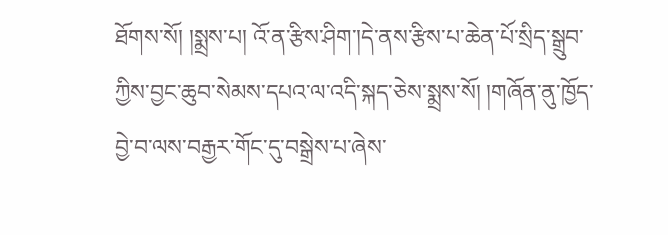ཐོགས་སོ། །སྨྲས་པ། འོ་ན་རྩིས་ཤིག་།དེ་ནས་རྩིས་པ་ཆེན་པོ་སྲིད་སྒྲུབ་ཀྱིས་བྱང་ཆུབ་སེམས་དཔའ་ལ་འདི་སྐད་ཅེས་སྨྲས་སོ། །གཞོན་ནུ་ཁྱོད་བྱེ་བ་ལས་བརྒྱར་གོང་དུ་བསྒྲེས་པ་ཞེས་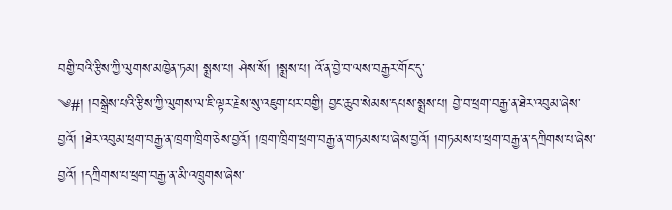བགྱི་བའི་རྩིས་ཀྱི་ལུགས་མཁྱེན་ཏམ། སྨྲས་པ། ཤེས་སོ། །སྨྲས་པ། འོ་ན་བྱེ་བ་ལས་བརྒྱར་གོང་དུ་
༄#། །བསྒྲེས་པའི་རྩིས་ཀྱི་ལུགས་ལ་ཇི་ལྟར་རྗེས་སུ་འཇུག་པར་བགྱི། བྱང་ཆུབ་སེམས་དཔས་སྨྲས་པ། བྱེ་བ་ཕྲག་བརྒྱ་ན་ཐེར་འབུམ་ཞེས་བྱའོ། །ཐེར་འབུམ་ཕྲག་བརྒྱ་ན་ཁྲག་ཁྲིག་ཅེས་བྱའོ། །ཁྲག་ཁྲིག་ཕྲག་བརྒྱ་ན་གཏམས་པ་ཞེས་བྱའོ། །གཏམས་པ་ཕྲག་བརྒྱ་ན་དཀྲིགས་པ་ཞེས་བྱའོ། །དཀྲིགས་པ་ཕྲག་བརྒྱ་ན་མི་འཁྲུགས་ཞེས་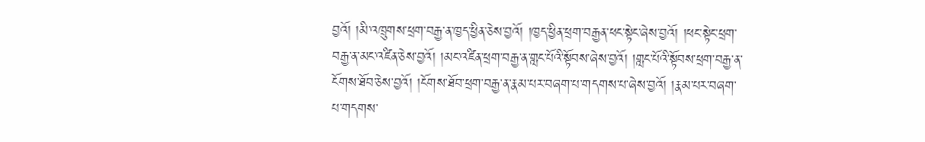བྱའོ། །མི་འཁྲུགས་ཕྲག་བརྒྱ་ན་ཁྱད་ཕྱིན་ཅེས་བྱའོ། །ཁྱད་ཕྱིན་ཕྲག་བརྒྱན་ཕང་སྟེང་ཞེས་བྱའོ། །ཕང་སྟེང་ཕྲག་བརྒྱ་ན་མང་འཛིན་ཅེས་བྱའོ། །མང་འཛིན་ཕྲག་བརྒྱ་ན་གླང་པོའི་སྟོབས་ཞེས་བྱའོ། །གླང་པོའི་སྟོབས་ཕྲག་བརྒྱ་ན་ངོགས་ཐོབ་ཅེས་བྱའོ། །ངོགས་ཐོབ་ཕྲག་བརྒྱ་ན་རྣམ་པར་བཞག་པ་གདགས་པ་ཞེས་བྱའོ། །རྣམ་པར་བཞག་པ་གདགས་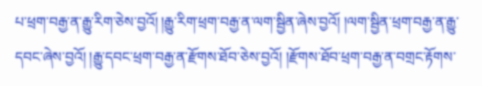པ་ཕྲག་བརྒྱ་ན་རྒྱུ་རིག་ཅེས་བྱའོ། །རྒྱུ་རིག་ཕྲག་བརྒྱ་ན་ལག་སྦྱིན་ཞེས་བྱའོ། །ལག་སྦྱིན་ཕྲག་བརྒྱ་ན་རྒྱུ་དབང་ཞེས་བྱའོ། །རྒྱུ་དབང་ཕྲག་བརྒྱ་ན་རྫོགས་ཐོབ་ཅེས་བྱའོ། །རྫོགས་ཐོབ་ཕྲག་བརྒྱ་ན་བགྲང་རྟོགས་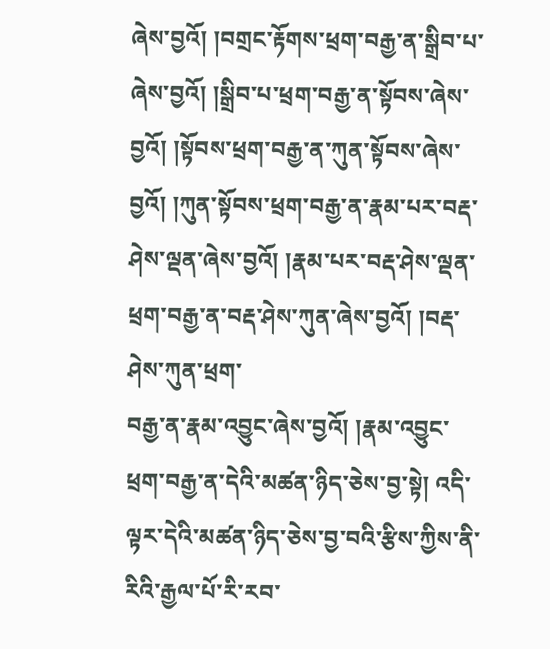ཞེས་བྱའོ། །བགྲང་རྟོགས་ཕྲག་བརྒྱ་ན་སྒྲིབ་པ་ཞེས་བྱའོ། །སྒྲིབ་པ་ཕྲག་བརྒྱ་ན་སྟོབས་ཞེས་བྱའོ། །སྟོབས་ཕྲག་བརྒྱ་ན་ཀུན་སྟོབས་ཞེས་བྱའོ། །ཀུན་སྟོབས་ཕྲག་བརྒྱ་ན་རྣམ་པར་བརྡ་ཤེས་ལྡན་ཞེས་བྱའོ། །རྣམ་པར་བརྡ་ཤེས་ལྡན་ཕྲག་བརྒྱ་ན་བརྡ་ཤེས་ཀུན་ཞེས་བྱའོ། །བརྡ་ཤེས་ཀུན་ཕྲག་
བརྒྱ་ན་རྣམ་འབྱུང་ཞེས་བྱའོ། །རྣམ་འབྱུང་ཕྲག་བརྒྱ་ན་དེའི་མཚན་ཉིད་ཅེས་བྱ་སྟེ། འདི་ལྟར་དེའི་མཚན་ཉིད་ཅེས་བྱ་བའི་རྩིས་ཀྱིས་ནི་རིའི་རྒྱལ་པོ་རི་རབ་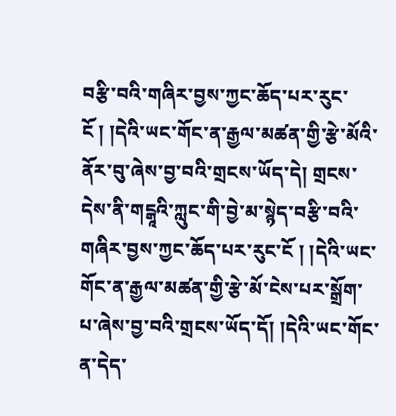བརྩི་བའི་གཞིར་བྱས་ཀྱང་ཆོད་པར་རུང་ངོ ། །དེའི་ཡང་གོང་ན་རྒྱལ་མཚན་གྱི་རྩེ་མོའི་ནོར་བུ་ཞེས་བྱ་བའི་གྲངས་ཡོད་དེ། གྲངས་དེས་ནི་གངྒཱའི་ཀླུང་གི་བྱེ་མ་སྙེད་བརྩི་བའི་གཞིར་བྱས་ཀྱང་ཆོད་པར་རུང་ངོ ། །དེའི་ཡང་གོང་ན་རྒྱལ་མཚན་གྱི་རྩེ་མོ་ངེས་པར་སྒྲོག་པ་ཞེས་བྱ་བའི་གྲངས་ཡོད་དོ། །དེའི་ཡང་གོང་ན་དེད་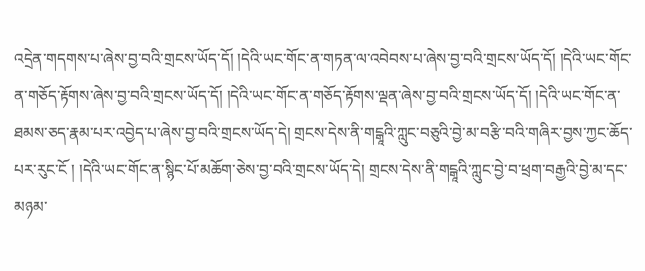འདྲེན་གདགས་པ་ཞེས་བྱ་བའི་གྲངས་ཡོད་དོ། །དེའི་ཡང་གོང་ན་གཏན་ལ་འབེབས་པ་ཞེས་བྱ་བའི་གྲངས་ཡོད་དོ། །དེའི་ཡང་གོང་ན་གཅོད་རྟོགས་ཞེས་བྱ་བའི་གྲངས་ཡོད་དོ། །དེའི་ཡང་གོང་ན་གཅོད་རྟོགས་ལྡན་ཞེས་བྱ་བའི་གྲངས་ཡོད་དོ། །དེའི་ཡང་གོང་ན་ཐམས་ཅད་རྣམ་པར་འབྱེད་པ་ཞེས་བྱ་བའི་གྲངས་ཡོད་དེ། གྲངས་དེས་ནི་གངྒཱའི་ཀླུང་བཅུའི་བྱེ་མ་བརྩི་བའི་གཞིར་བྱས་ཀྱང་ཆོད་པར་རུང་ངོ ། །དེའི་ཡང་གོང་ན་སྙིང་པོ་མཆོག་ཅེས་བྱ་བའི་གྲངས་ཡོད་དེ། གྲངས་དེས་ནི་གངྒཱའི་ཀླུང་བྱེ་བ་ཕྲག་བརྒྱའི་བྱེ་མ་དང་མཉམ་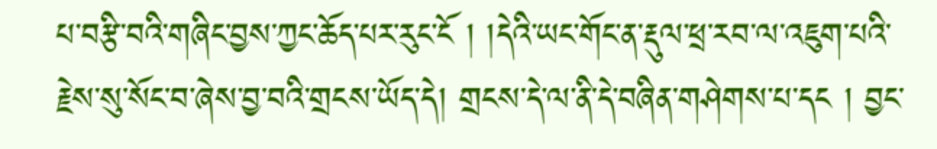པ་བརྩི་བའི་གཞིང་བྱས་ཀྱང་ཆོད་པར་རུང་ངོ ། །དེའི་ཡང་གོང་ན་རྡུལ་ཕྲ་རབ་ལ་འཇུག་པའི་རྗེས་སུ་སོང་བ་ཞེས་བྱ་བའི་གྲངས་ཡོད་དེ། གྲངས་དེ་ལ་ནི་དེ་བཞིན་གཤེགས་པ་དང ། བྱང་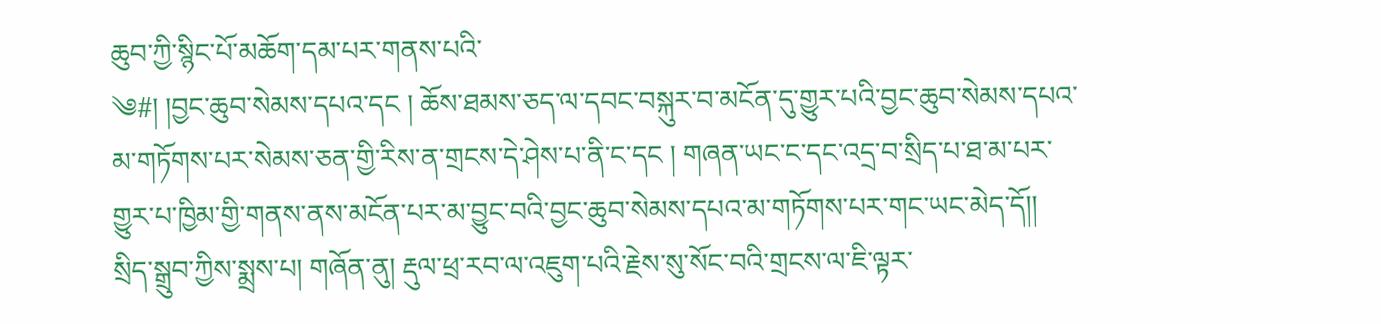ཆུབ་ཀྱི་སྙིང་པོ་མཆོག་དམ་པར་གནས་པའི་
༄#། །བྱང་ཆུབ་སེམས་དཔའ་དང ། ཆོས་ཐམས་ཅད་ལ་དབང་བསྐུར་བ་མངོན་དུ་གྱུར་པའི་བྱང་ཆུབ་སེམས་དཔའ་མ་གཏོགས་པར་སེམས་ཅན་གྱི་རིས་ན་གྲངས་དེ་ཤེས་པ་ནི་ང་དང ། གཞན་ཡང་ང་དང་འདྲ་བ་སྲིད་པ་ཐ་མ་པར་གྱུར་པ་ཁྱིམ་གྱི་གནས་ནས་མངོན་པར་མ་བྱུང་བའི་བྱང་ཆུབ་སེམས་དཔའ་མ་གཏོགས་པར་གང་ཡང་མེད་དོ།། སྲིད་སྒྲུབ་ཀྱིས་སྨྲས་པ། གཞོན་ནུ། རྡུལ་ཕྲ་རབ་ལ་འཇུག་པའི་རྗེས་སུ་སོང་བའི་གྲངས་ལ་ཇི་ལྟར་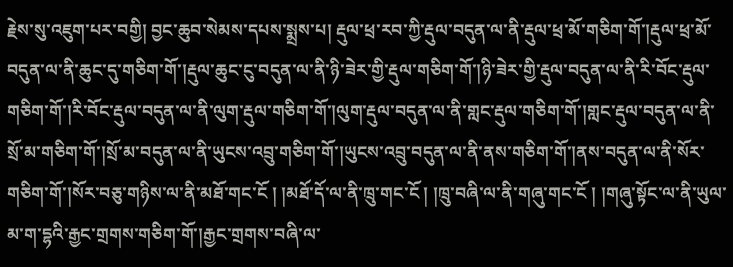རྗེས་སུ་འཇུག་པར་བགྱི། བྱང་ཆུབ་སེམས་དཔས་སྨྲས་པ། རྡུལ་ཕྲ་རབ་ཀྱི་རྡུལ་བདུན་ལ་ནི་རྡུལ་ཕྲ་མོ་གཅིག་གོ་།རྡུལ་ཕྲ་མོ་བདུན་ལ་ནི་ཆུང་དུ་གཅིག་གོ་།རྡུལ་ཆུང་ངུ་བདུན་ལ་ནི་ཉི་ཟེར་གྱི་རྡུལ་གཅིག་གོ་།ཉི་ཟེར་གྱི་རྡུལ་བདུན་ལ་ནི་རི་བོང་རྡུལ་གཅིག་གོ་།རི་བོང་རྡུལ་བདུན་ལ་ནི་ལུག་རྡུལ་གཅིག་གོ་།ལུག་རྡུལ་བདུན་ལ་ནི་གླང་རྡུལ་གཅིག་གོ་།གླང་རྡུལ་བདུན་ལ་ནི་སྲོ་མ་གཅིག་གོ་།སྲོ་མ་བདུན་ལ་ནི་ཡུངས་འབྲུ་གཅིག་གོ་།ཡུངས་འབྲུ་བདུན་ལ་ནི་ནས་གཅིག་གོ་།ནས་བདུན་ལ་ནི་སོར་གཅིག་གོ་།སོར་བཅུ་གཉིས་ལ་ནི་མཐོ་གང་ངོ ། །མཐོ་དོ་ལ་ནི་ཁྲུ་གང་ངོ ། །ཁྲུ་བཞི་ལ་ནི་གཞུ་གང་ངོ ། །གཞུ་སྟོང་ལ་ནི་ཡུལ་མ་ག་དྷའི་རྒྱང་གྲགས་གཅིག་གོ་།རྒྱང་གྲགས་བཞི་ལ་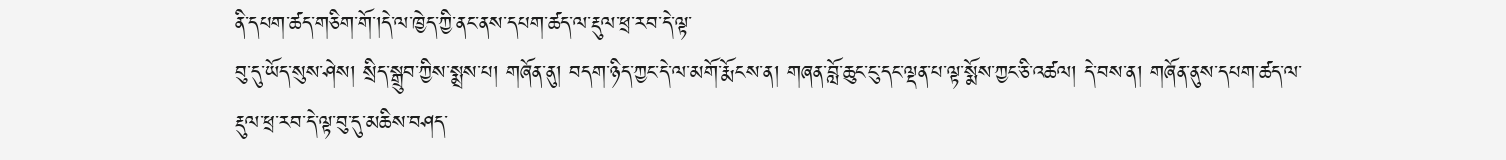ནི་དཔག་ཚད་གཅིག་གོ་།དེ་ལ་ཁྱེད་ཀྱི་ནང་ནས་དཔག་ཚད་ལ་རྡུལ་ཕྲ་རབ་དེ་ལྟ་
བུ་དུ་ཡོད་སུས་ཤེས། སྲིད་སྒྲུབ་ཀྱིས་སྨྲས་པ། གཞོན་ནུ། བདག་ཉིད་ཀྱང་དེ་ལ་མགོ་རྨོངས་ན། གཞན་བློ་ཆུང་ངུ་དང་ལྡན་པ་ལྟ་སྨོས་ཀྱང་ཅི་འཚལ། དེ་བས་ན། གཞོན་ནུས་དཔག་ཚད་ལ་རྡུལ་ཕྲ་རབ་དེ་ལྟ་བུ་དུ་མཆིས་བཤད་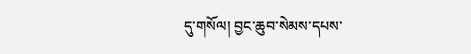དུ་གསོལ། བྱང་ཆུབ་སེམས་དཔས་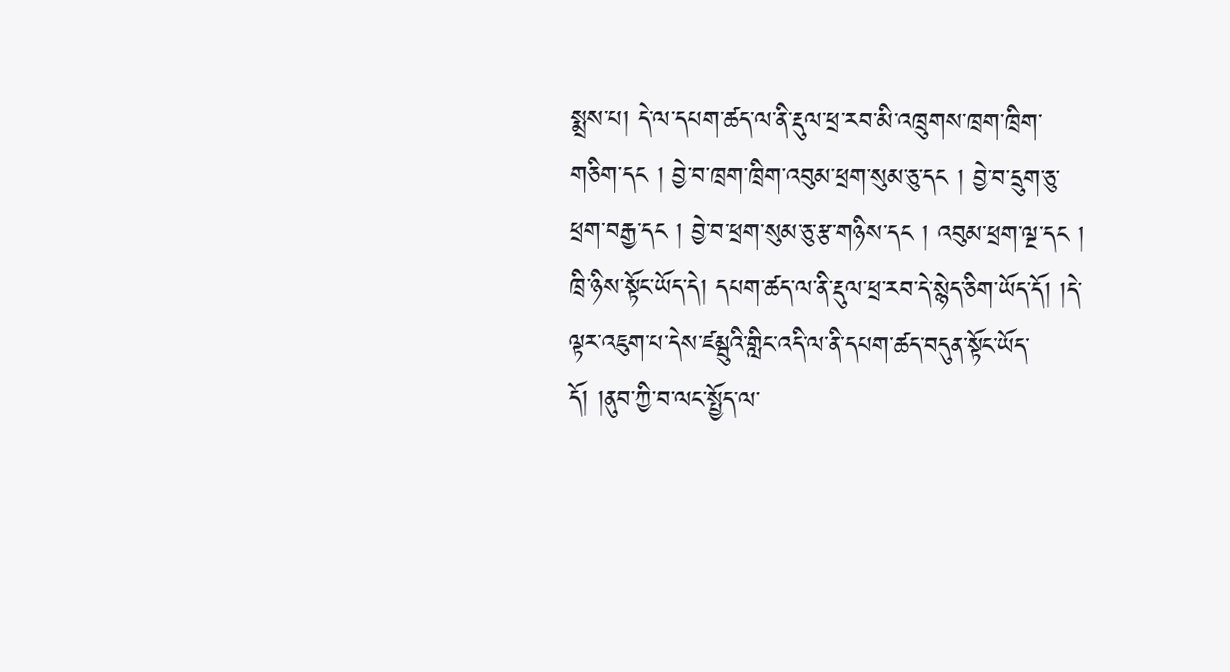སྨྲས་པ། དེ་ལ་དཔག་ཚད་ལ་ནི་རྡུལ་ཕྲ་རབ་མི་འཁྲུགས་ཁྲག་ཁྲིག་གཅིག་དང ། བྱེ་བ་ཁྲག་ཁྲིག་འབུམ་ཕྲག་སུམ་ཅུ་དང ། བྱེ་བ་དྲུག་ཅུ་ཕྲག་བརྒྱ་དང ། བྱེ་བ་ཕྲག་སུམ་ཅུ་རྩ་གཉིས་དང ། འབུམ་ཕྲག་ལྔ་དང ། ཁྲི་ཉིས་སྟོང་ཡོད་དེ། དཔག་ཚད་ལ་ནི་རྡུལ་ཕྲ་རབ་དེ་སྙེད་ཅིག་ཡོད་དོ། །དེ་ལྟར་འཇུག་པ་དེས་ཛམྦུའི་གླིང་འདི་ལ་ནི་དཔག་ཚད་བདུན་སྟོང་ཡོད་དོ། །ནུབ་ཀྱི་བ་ལང་སྤྱོད་ལ་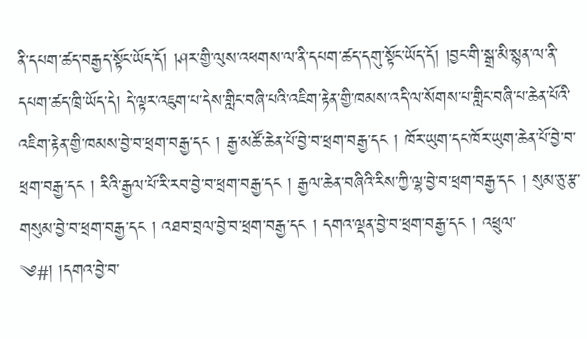ནི་དཔག་ཚད་བརྒྱད་སྟོང་ཡོད་དོ། །ཤར་གྱི་ལུས་འཕགས་ལ་ནི་དཔག་ཚད་དགུ་སྟོང་ཡོད་དོ། །བྱང་གི་སྒྲ་མི་སྙན་ལ་ནི་དཔག་ཚད་ཁྲི་ཡོད་དེ། དེ་ལྟར་འཇུག་པ་དེས་གླིང་བཞི་པའི་འཇིག་རྟེན་གྱི་ཁམས་འདི་ལ་སོགས་པ་གླིང་བཞི་པ་ཆེན་པོའི་འཇིག་རྟེན་གྱི་ཁམས་བྱེ་བ་ཕྲག་བརྒྱ་དང ། རྒྱ་མཚོ་ཆེན་པོ་བྱེ་བ་ཕྲག་བརྒྱ་དང ། ཁོར་ཡུག་དང་ཁོར་ཡུག་ཆེན་པོ་བྱེ་བ་ཕྲག་བརྒྱ་དང ། རིའི་རྒྱལ་པོ་རི་རབ་བྱེ་བ་ཕྲག་བརྒྱ་དང ། རྒྱལ་ཆེན་བཞིའི་རིས་ཀྱི་ལྷ་བྱེ་བ་ཕྲག་བརྒྱ་དང ། སུམ་ཅུ་རྩ་གསུམ་བྱེ་བ་ཕྲག་བརྒྱ་དང ། འཐབ་བྲལ་བྱེ་བ་ཕྲག་བརྒྱ་དང ། དགའ་ལྡན་བྱེ་བ་ཕྲག་བརྒྱ་དང ། འཕྲུལ་
༄#། །དགའ་བྱེ་བ་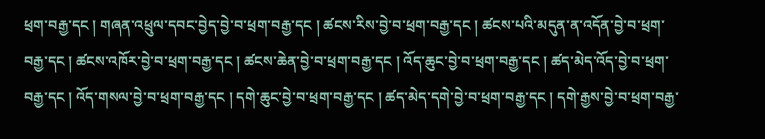ཕྲག་བརྒྱ་དང ། གཞན་འཕྲུལ་དབང་བྱེད་བྱེ་བ་ཕྲག་བརྒྱ་དང ། ཚངས་རིས་བྱེ་བ་ཕྲག་བརྒྱ་དང ། ཚངས་པའི་མདུན་ན་འདོན་བྱེ་བ་ཕྲག་བརྒྱ་དང ། ཚངས་འཁོར་བྱེ་བ་ཕྲག་བརྒྱ་དང ། ཚངས་ཆེན་བྱེ་བ་ཕྲག་བརྒྱ་དང ། འོད་ཆུང་བྱེ་བ་ཕྲག་བརྒྱ་དང ། ཚད་མེད་འོད་བྱེ་བ་ཕྲག་བརྒྱ་དང ། འོད་གསལ་བྱེ་བ་ཕྲག་བརྒྱ་དང ། དགེ་ཆུང་བྱེ་བ་ཕྲག་བརྒྱ་དང ། ཚད་མེད་དགེ་བྱེ་བ་ཕྲག་བརྒྱ་དང ། དགེ་རྒྱས་བྱེ་བ་ཕྲག་བརྒྱ་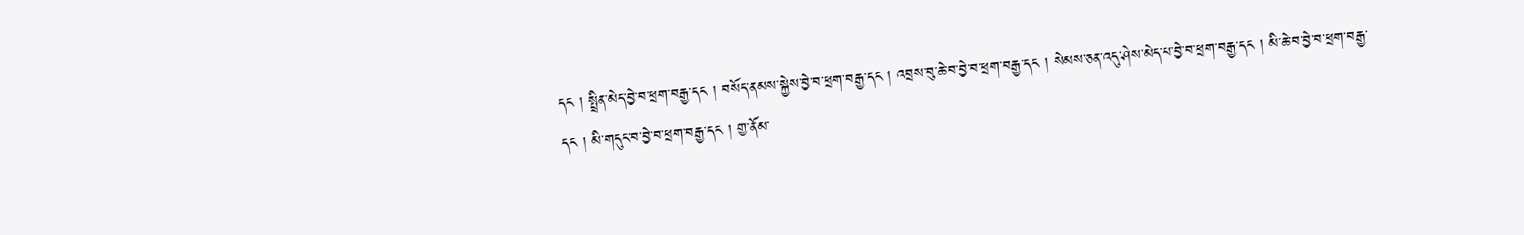དང ། སྤྲིན་མེད་བྱེ་བ་ཕྲག་བརྒྱ་དང ། བསོད་ནམས་སྐྱེས་བྱེ་བ་ཕྲག་བརྒྱ་དང ། འབྲས་བུ་ཆེ་བ་བྱེ་བ་ཕྲག་བརྒྱ་དང ། སེམས་ཅན་འདུ་ཤེས་མེད་པ་བྱེ་བ་ཕྲག་བརྒྱ་དང ། མི་ཆེ་བ་བྱེ་བ་ཕྲག་བརྒྱ་དང ། མི་གདུང་བ་བྱེ་བ་ཕྲག་བརྒྱ་དང ། གྱ་ནོམ་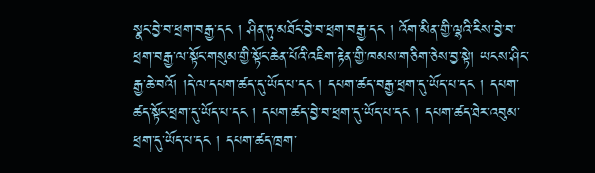སྣང་བྱེ་བ་ཕྲག་བརྒྱ་དང ། ཤིན་ཏུ་མཐོང་བྱེ་བ་ཕྲག་བརྒྱ་དང ། འོག་མིན་གྱི་ལྷའི་རིས་བྱེ་བ་ཕྲག་བརྒྱ་ལ་སྟོང་གསུམ་གྱི་སྟོང་ཆེན་པོའི་འཇིག་རྟེན་གྱི་ཁམས་གཅིག་ཅེས་བྱ་སྟེ། ཡངས་ཤིང་རྒྱ་ཆེ་བའོ། །དེ་ལ་དཔག་ཚད་དུ་ཡོད་པ་དང ། དཔག་ཚད་བརྒྱ་ཕྲག་དུ་ཡོད་པ་དང ། དཔག་ཚད་སྟོང་ཕྲག་དུ་ཡོད་པ་དང ། དཔག་ཚད་བྱེ་བ་ཕྲག་དུ་ཡོད་པ་དང ། དཔག་ཚད་ཐེར་འབུམ་ཕྲག་དུ་ཡོད་པ་དང ། དཔག་ཚད་ཁྲག་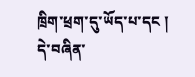ཁྲིག་ཕྲག་དུ་ཡོད་པ་དང ། དེ་བཞིན་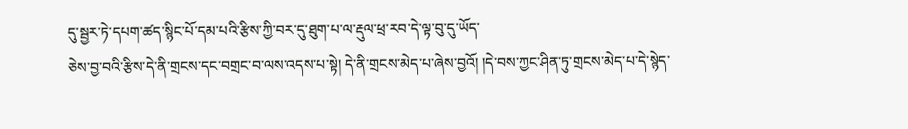དུ་སྦྱར་ཏེ་དཔག་ཚད་སྙིང་པོ་དམ་པའི་རྩིས་ཀྱི་བར་དུ་ཐུག་པ་ལ་རྡུལ་ཕྲ་རབ་དེ་ལྟ་བུ་དུ་ཡོད་
ཅེས་བྱ་བའི་རྩིས་དེ་ནི་གྲངས་དང་བགྲང་བ་ལས་འདས་པ་སྟེ། དེ་ནི་གྲངས་མེད་པ་ཞེས་བྱའོ། །དེ་བས་ཀྱང་ཤིན་ཏུ་གྲངས་མེད་པ་དེ་སྙེད་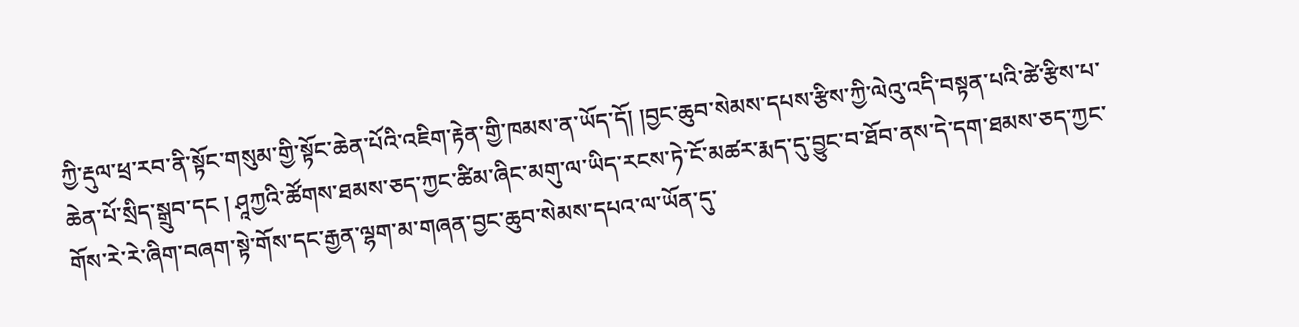ཀྱི་རྡུལ་ཕྲ་རབ་ནི་སྟོང་གསུམ་གྱི་སྟོང་ཆེན་པོའི་འཇིག་རྟེན་གྱི་ཁམས་ན་ཡོད་དོ། །བྱང་ཆུབ་སེམས་དཔས་རྩིས་ཀྱི་ལེའུ་འདི་བསྟན་པའི་ཚེ་རྩིས་པ་ཆེན་པོ་སྲིད་སྒྲུབ་དང ། ཤཱཀྱའི་ཚོགས་ཐམས་ཅད་ཀྱང་ཚིམ་ཞིང་མགུ་ལ་ཡིད་རངས་ཏེ་ངོ་མཚར་རྨད་དུ་བྱུང་བ་ཐོབ་ནས་དེ་དག་ཐམས་ཅད་ཀྱང་གོས་རེ་རེ་ཞིག་བཞག་སྟེ་གོས་དང་རྒྱན་ལྷག་མ་གཞན་བྱང་ཆུབ་སེམས་དཔའ་ལ་ཡོན་དུ་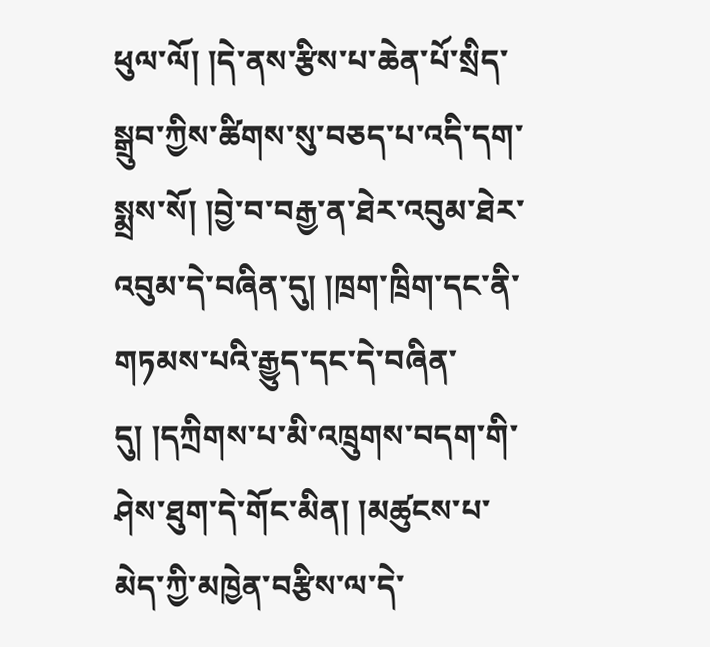ཕུལ་ལོ། །དེ་ནས་རྩིས་པ་ཆེན་པོ་སྲིད་སྒྲུབ་ཀྱིས་ཚིགས་སུ་བཅད་པ་འདི་དག་སྨྲས་སོ། །བྱེ་བ་བརྒྱ་ན་ཐེར་འབུམ་ཐེར་འབུམ་དེ་བཞིན་དུ། །ཁྲག་ཁྲིག་དང་ནི་གཏམས་པའི་རྒྱུད་དང་དེ་བཞིན་དུ། །དཀྲིགས་པ་མི་འཁྲུགས་བདག་གི་ཤེས་ཐུག་དེ་གོང་མིན། །མཚུངས་པ་མེད་ཀྱི་མཁྱེན་བརྩིས་ལ་དེ་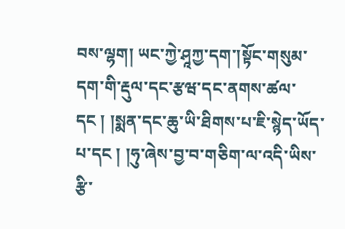བས་ལྷག། ཡང་ཀྱེ་ཤཱཀྱ་དག་།སྟོང་གསུམ་དག་གི་རྡུལ་དང་རྩཝ་དང་ནགས་ཚལ་དང ། །སྨན་དང་ཆུ་ཡི་ཐིགས་པ་ཇི་སྙེད་ཡོད་པ་དང ། །ཧུ་ཞེས་བྱ་བ་གཅིག་ལ་འདི་ཡིས་རྩི་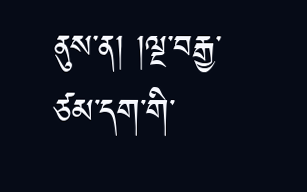ནུས་ན། །ལྔ་བརྒྱ་ཙམ་དག་གི་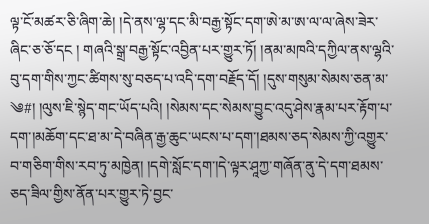ལྟ་ངོ་མཚར་ཅི་ཞིག་ཆེ། །དེ་ནས་ལྷ་དང་མི་བརྒྱ་སྟོང་དག་ཨེ་མ་ཨ་ལ་ལ་ཞེས་ཟེར་ཞིང་ཅ་ཅོ་དང ། གཞའི་སྒྲ་བརྒྱ་སྟོང་འབྱིན་པར་གྱུར་ཏོ། །ནམ་མཁའི་དཀྱིལ་ནས་ལྷའི་བུ་དག་གིས་ཀྱང་ཚིགས་སུ་བཅད་པ་འདི་དག་བརྗོད་དོ། །དུས་གསུམ་སེམས་ཅན་མ་
༄#། །ལུས་ཇི་སྙེད་གང་ཡོད་པའི། །སེམས་དང་སེམས་བྱུང་འདུ་ཤེས་རྣམ་པར་རྟོག་པ་དག་།མཆོག་དང་ཐ་མ་དེ་བཞིན་རྒྱ་ཆུང་ཡངས་པ་དག་།ཐམས་ཅད་སེམས་ཀྱི་འགྱུར་བ་གཅིག་གིས་རབ་ཏུ་མཁྱེན། །དགེ་སློང་དག་།དེ་ལྟར་ཤཱཀྱ་གཞོན་ནུ་དེ་དག་ཐམས་ཅད་ཟིལ་གྱིས་ནོན་པར་གྱུར་ཏེ་བྱང་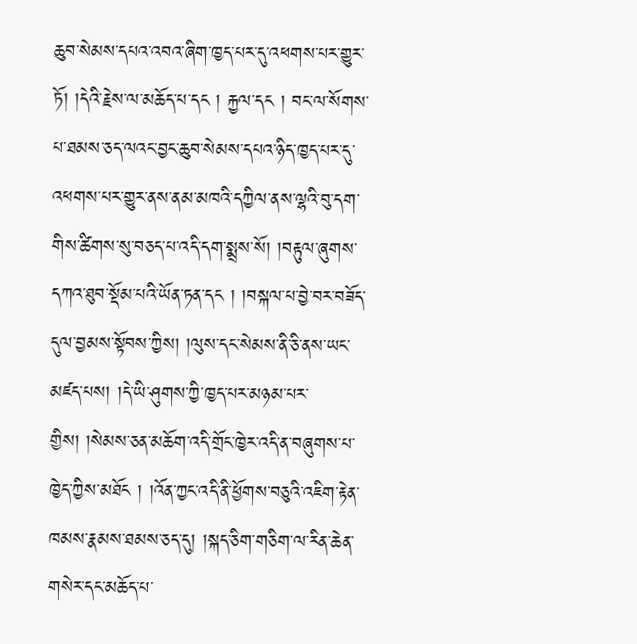ཆུབ་སེམས་དཔའ་འབའ་ཞིག་ཁྱད་པར་དུ་འཕགས་པར་གྱུར་ཏོ། །དེའི་རྗེས་ལ་མཆོད་པ་དང ། རྐྱལ་དང ། བང་ལ་སོགས་པ་ཐམས་ཅད་ལའང་བྱང་ཆུབ་སེམས་དཔའ་ཉིད་ཁྱད་པར་དུ་འཕགས་པར་གྱུར་ནས་ནམ་མཁའི་དཀྱིལ་ནས་ལྷའི་བུ་དག་གིས་ཚིགས་སུ་བཅད་པ་འདི་དག་སྨྲས་སོ། །བརྟུལ་ཞུགས་དཀའ་ཐུབ་སྡོམ་པའི་ཡོན་ཏན་དང ། །བསྐལ་པ་བྱེ་བར་བཟོད་དུལ་བྱམས་སྟོབས་ཀྱིས། །ལུས་དང་སེམས་ནི་ཅི་ནས་ཡང་མཛད་པས། །དེ་ཡི་ཤུགས་ཀྱི་ཁྱད་པར་མཉམ་པར་གྱིས། །སེམས་ཅན་མཆོག་འདི་གྲོང་ཁྱེར་འདི་ན་བཞུགས་པ་ཁྱེད་ཀྱིས་མཐོང ། །འོན་ཀྱང་འདི་ནི་ཕྱོགས་བཅུའི་འཇིག་རྟེན་ཁམས་རྣམས་ཐམས་ཅད་དུ། །སྐད་ཅིག་གཅིག་ལ་རིན་ཆེན་གསེར་དང་མཆོད་པ་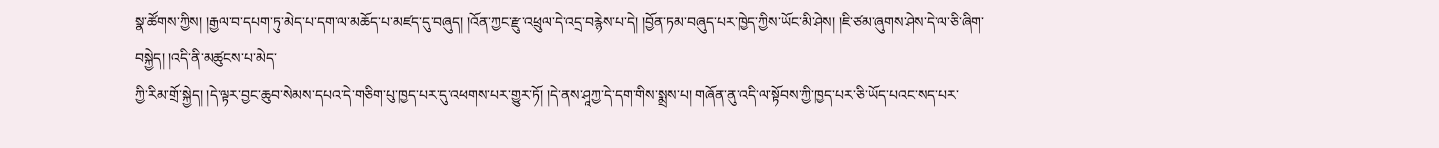སྣ་ཚོགས་ཀྱིས། །རྒྱལ་བ་དཔག་ཏུ་མེད་པ་དག་ལ་མཆོད་པ་མཛད་དུ་བཞུད། །འོན་ཀྱང་རྫུ་འཕྲུལ་དེ་འདྲ་བརྙེས་པ་དེ། །བྱོན་ཏམ་བཞུད་པར་ཁྱེད་ཀྱིས་ཡོང་མི་ཤེས། །ཇི་ཙམ་ཞུགས་ཤེས་དེ་ལ་ཅི་ཞིག་བསྐྱེད། །འདི་ནི་མཚུངས་པ་མེད་
ཀྱི་རིམ་གྲོ་སྐྱེད། །དེ་ལྟར་བྱང་ཆུབ་སེམས་དཔའ་དེ་གཅིག་པུ་ཁྱད་པར་དུ་འཕགས་པར་གྱུར་ཏོ། །དེ་ནས་ཤཱཀྱ་དེ་དག་གིས་སྨྲས་པ། གཞོན་ནུ་འདི་ལ་སྟོབས་ཀྱི་ཁྱད་པར་ཅི་ཡོད་པའང་སད་པར་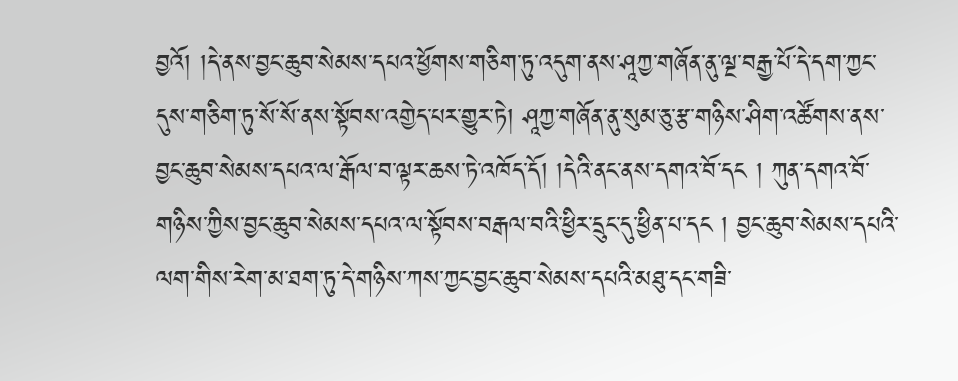བྱའོ། །དེ་ནས་བྱང་ཆུབ་སེམས་དཔའ་ཕྱོགས་གཅིག་ཏུ་འདུག་ནས་ཤཱཀྱ་གཞོན་ནུ་ལྔ་བརྒྱ་པོ་དེ་དག་ཀྱང་དུས་གཅིག་ཏུ་སོ་སོ་ནས་སྟོབས་འགྱེད་པར་གྱུར་ཏེ། ཤཱཀྱ་གཞོན་ནུ་སུམ་ཅུ་རྩ་གཉིས་ཤིག་འཚོགས་ནས་བྱང་ཆུབ་སེམས་དཔའ་ལ་རྒོལ་བ་ལྟར་ཆས་ཏེ་འཁོད་དོ། །དེའི་ནང་ནས་དགའ་བོ་དང ། ཀུན་དགའ་བོ་གཉིས་ཀྱིས་བྱང་ཆུབ་སེམས་དཔའ་ལ་སྟོབས་བརྒལ་བའི་ཕྱིར་དྲུང་དུ་ཕྱིན་པ་དང ། བྱང་ཆུབ་སེམས་དཔའི་ལག་གིས་རེག་མ་ཐག་ཏུ་དེ་གཉིས་ཀས་ཀྱང་བྱང་ཆུབ་སེམས་དཔའི་མཐུ་དང་གཟི་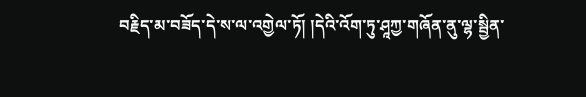བརྗིད་མ་བཟོད་དེ་ས་ལ་འགྱེལ་ཏོ། །དེའི་འོག་ཏུ་ཤཱཀྱ་གཞོན་ནུ་ལྷ་སྦྱིན་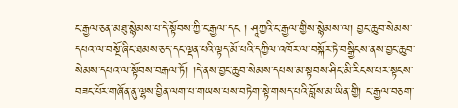ང་རྒྱལ་ཅན་མཐུ་སྙེམས་པ་དེ་སྟོབས་ཀྱི་ང་རྒྱལ་དང ། ཤཱཀྱའི་ང་རྒྱལ་གྱིས་སྙེམས་ལ། བྱང་ཆུབ་སེམས་དཔའ་ལ་བསྔོ་ཞིང་ཐམས་ཅད་དང་ལྡན་པའི་ལྟད་མོ་པའི་དཀྱིལ་འཁོར་ལ་བསྐོར་ཏེ་བསྒྱིངས་ནས་བྱང་ཆུབ་སེམས་དཔའ་ལ་སྟོབས་བརྒལ་ཏོ། །དེ་ནས་བྱང་ཆུབ་སེམས་དཔས་མ་སྟབས་ཤིང་མི་རིངས་པར་སྟངས་བཟང་པོར་གཞོན་ནུ་ལྷས་བྱིན་ལག་པ་གཡས་པས་བཏེག་སྟེ་གསད་པའི་བློས་མ་ཡིན་གྱི། ང་རྒྱལ་བཅག་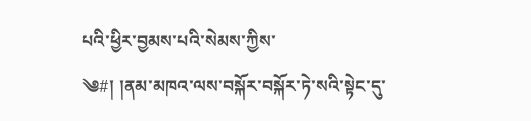པའི་ཕྱིར་བྱམས་པའི་སེམས་ཀྱིས་
༄#། །ནམ་མཁའ་ལས་བསྐོར་བསྐོར་ཏེ་སའི་སྟེང་དུ་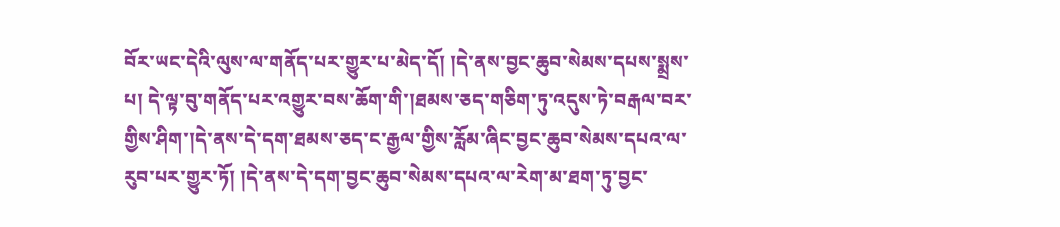བོར་ཡང་དེའི་ལུས་ལ་གནོད་པར་གྱུར་པ་མེད་དོ། །དེ་ནས་བྱང་ཆུབ་སེམས་དཔས་སྨྲས་པ། དེ་ལྟ་བུ་གནོད་པར་འགྱུར་བས་ཆོག་གི་།ཐམས་ཅད་གཅིག་ཏུ་འདུས་ཏེ་བརྒལ་བར་གྱིས་ཤིག་།དེ་ནས་དེ་དག་ཐམས་ཅད་ང་རྒྱལ་གྱིས་རློམ་ཞིང་བྱང་ཆུབ་སེམས་དཔའ་ལ་རུབ་པར་གྱུར་ཏོ། །དེ་ནས་དེ་དག་བྱང་ཆུབ་སེམས་དཔའ་ལ་རེག་མ་ཐག་ཏུ་བྱང་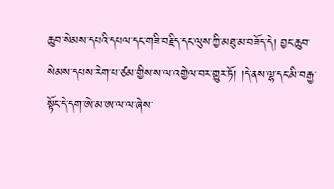ཆུབ་སེམས་དཔའི་དཔལ་དང་གཟི་བརྗིད་དང་ལུས་ཀྱི་མཐུ་མ་བཟོད་དེ། བྱང་ཆུབ་སེམས་དཔས་རེག་པ་ཙམ་གྱིས་ས་ལ་འགྱེལ་བར་གྱུར་ཏོ། །དེ་ནས་ལྷ་དང་མི་བརྒྱ་སྟོང་དེ་དག་ཨེ་མ་ཨ་ལ་ལ་ཞེས་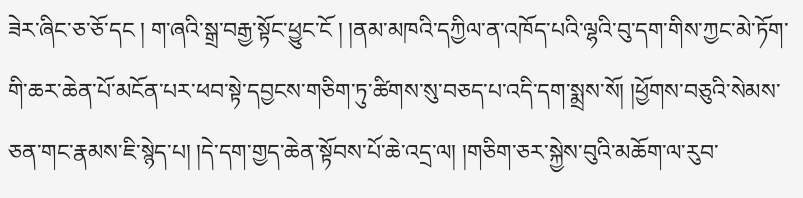ཟེར་ཞིང་ཅ་ཅོ་དང ། ག་ཞའི་སྒྲ་བརྒྱ་སྟོང་ཕྱུང་ངོ ། །ནམ་མཁའི་དཀྱིལ་ན་འཁོད་པའི་ལྷའི་བུ་དག་གིས་ཀྱང་མེ་ཏོག་གི་ཆར་ཆེན་པོ་མངོན་པར་ཕབ་སྟེ་དབྱངས་གཅིག་ཏུ་ཚིགས་སུ་བཅད་པ་འདི་དག་སྨྲས་སོ། །ཕྱོགས་བཅུའི་སེམས་ཅན་གང་རྣམས་ཇི་སྙེད་པ། །དེ་དག་གྱད་ཆེན་སྟོབས་པོ་ཆེ་འདྲ་ལ། །གཅིག་ཅར་སྐྱེས་བུའི་མཆོག་ལ་རུབ་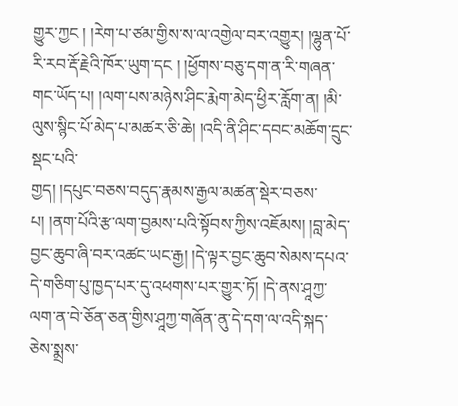གྱུར་ཀྱང ། །རེག་པ་ཙམ་གྱིས་ས་ལ་འགྱེལ་བར་འགྱུར། །ལྷུན་པོ་རི་རབ་རྡོ་རྗེའི་ཁོར་ཡུག་དང ། །ཕྱོགས་བཅུ་དག་ན་རི་གཞན་གང་ཡོད་པ། །ལག་པས་མཉེས་ཤིང་རྨེག་མེད་ཕྱིར་རློག་ན། །མི་ལུས་སྙིང་པོ་མེད་པ་མཚར་ཅི་ཆེ། །འདི་ནི་ཤིང་དབང་མཆོག་དྲུང་སྡང་པའི་
གྱད། །དཔུང་བཅས་བདུད་རྣམས་རྒྱལ་མཚན་སྡེར་བཅས་པ། །ནག་པོའི་རྩ་ལག་བྱམས་པའི་སྟོབས་ཀྱིས་འཇོམས། །བླ་མེད་བྱང་ཆུབ་ཞི་བར་འཚང་ཡང་རྒྱ། །དེ་ལྟར་བྱང་ཆུབ་སེམས་དཔའ་དེ་གཅིག་པུ་ཁྱད་པར་དུ་འཕགས་པར་གྱུར་ཏོ། །དེ་ནས་ཤཱཀྱ་ལག་ན་བེ་ཅོན་ཅན་གྱིས་ཤཱཀྱ་གཞོན་ནུ་དེ་དག་ལ་འདི་སྐད་ཅེས་སྨྲས་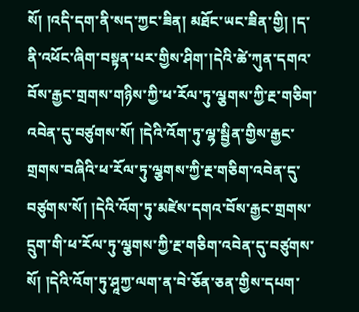སོ། །འདི་དག་ནི་སད་ཀྱང་ཟིན། མཐོང་ཡང་ཟིན་གྱི། །ད་ནི་འཕོང་ཞིག་བསྟན་པར་གྱིས་ཤིག་།དེའི་ཚེ་ཀུན་དགའ་བོས་རྒྱང་གྲགས་གཉིས་ཀྱི་ཕ་རོལ་ཏུ་ལྕགས་ཀྱི་རྔ་གཅིག་འབེན་དུ་བཙུགས་སོ། །དེའི་འོག་ཏུ་ལྷ་སྦྱིན་གྱིས་རྒྱང་གྲགས་བཞིའི་ཕ་རོལ་ཏུ་ལྕགས་ཀྱི་རྔ་གཅིག་འབེན་དུ་བཙུགས་སོ། །དེའི་འོག་ཏུ་མཛེས་དགའ་བོས་རྒྱང་གྲགས་དྲུག་གི་ཕ་རོལ་ཏུ་ལྕགས་ཀྱི་རྔ་གཅིག་འབེན་དུ་བཙུགས་སོ། །དེའི་འོག་ཏུ་ཤཱཀྱ་ལག་ན་བེ་ཅོན་ཅན་གྱིས་དཔག་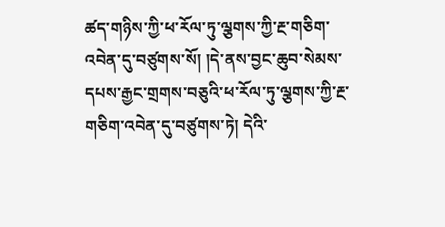ཚད་གཉིས་ཀྱི་ཕ་རོལ་ཏུ་ལྕགས་ཀྱི་རྔ་གཅིག་འབེན་དུ་བཙུགས་སོ། །དེ་ནས་བྱང་ཆུབ་སེམས་དཔས་རྒྱང་གྲགས་བཅུའི་ཕ་རོལ་ཏུ་ལྕགས་ཀྱི་རྔ་གཅིག་འབེན་དུ་བཙུགས་ཏེ། དེའི་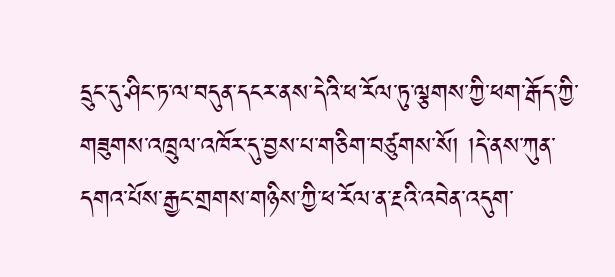དྲུང་དུ་ཤིང་ཏ་ལ་བདུན་དངར་ནས་དེའི་ཕ་རོལ་ཏུ་ལྕགས་ཀྱི་ཕག་རྒོད་ཀྱི་གཟུགས་འཁྲུལ་འཁོར་དུ་བྱས་པ་གཅིག་བཙུགས་སོ། །དེ་ནས་ཀུན་དགའ་པོས་རྒྱང་གྲགས་གཉིས་ཀྱི་ཕ་རོལ་ན་རྔའི་འབེན་འདུག་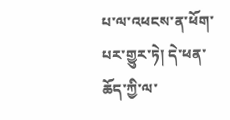པ་ལ་འཕངས་ན་ཕོག་པར་གྱུར་ཏེ། དེ་ཕན་ཆོད་ཀྱི་ལ་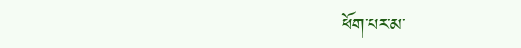ཕོག་པར་མ་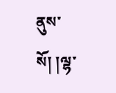ནུས་སོ། །ལྷ་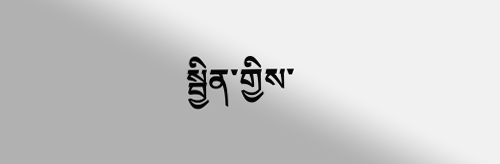སྦྱིན་གྱིས་